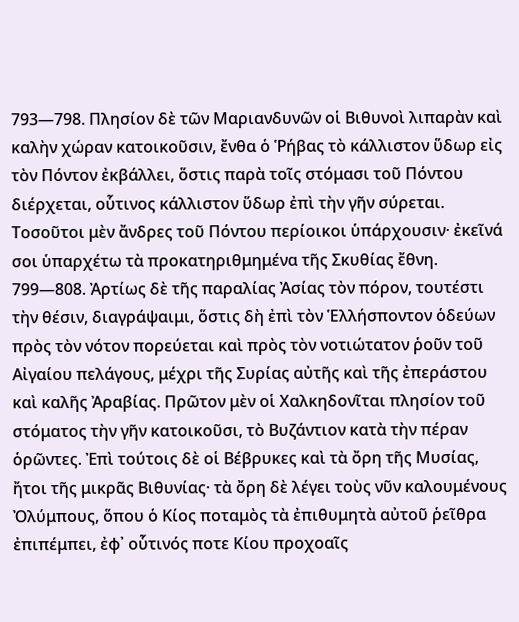793—798. Πλησίον δὲ τῶν Μαριανδυνῶν οἱ Βιθυνοὶ λιπαρὰν καὶ καλὴν χώραν κατοικοῦσιν, ἔνθα ὁ Ῥήβας τὸ κάλλιστον ὕδωρ εἰς τὸν Πόντον ἐκβάλλει, ὅστις παρὰ τοῖς στόμασι τοῦ Πόντου διέρχεται, οὗτινος κάλλιστον ὕδωρ ἐπὶ τὴν γῆν σύρεται. Τοσοῦτοι μὲν ἄνδρες τοῦ Πόντου περίοικοι ὑπάρχουσιν· ἐκεῖνά σοι ὑπαρχέτω τὰ προκατηριθμημένα τῆς Σκυθίας ἔθνη. 799—808. Ἀρτίως δὲ τῆς παραλίας Ἀσίας τὸν πόρον, τουτέστι τὴν θέσιν, διαγράψαιμι, ὅστις δὴ ἐπὶ τὸν Ἑλλήσποντον ὁδεύων πρὸς τὸν νότον πορεύεται καὶ πρὸς τὸν νοτιώτατον ῥοῦν τοῦ Αἰγαίου πελάγους, μέχρι τῆς Συρίας αὐτῆς καὶ τῆς ἐπεράστου καὶ καλῆς Ἀραβίας. Πρῶτον μὲν οἱ Χαλκηδονῖται πλησίον τοῦ στόματος τὴν γῆν κατοικοῦσι, τὸ Βυζάντιον κατὰ τὴν πέραν ὁρῶντες. Ἐπὶ τούτοις δὲ οἱ Βέβρυκες καὶ τὰ ὄρη τῆς Μυσίας, ἤτοι τῆς μικρᾶς Βιθυνίας· τὰ ὄρη δὲ λέγει τοὺς νῦν καλουμένους Ὀλύμπους, ὅπου ὁ Κίος ποταμὸς τὰ ἐπιθυμητὰ αὐτοῦ ῥεῖθρα ἐπιπέμπει, ἐφ᾿ οὗτινός ποτε Κίου προχοαῖς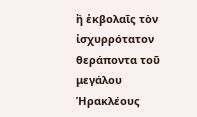ἢ ἐκβολαῖς τὸν ἰσχυρρότατον θεράποντα τοῦ μεγάλου Ἡρακλέους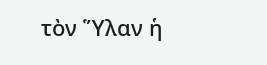τὸν Ὕλαν ἡ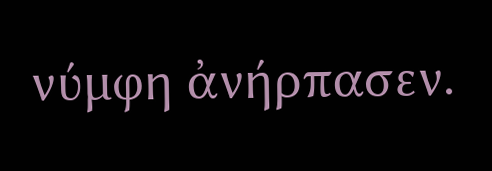νύμφη ἀνήρπασεν.